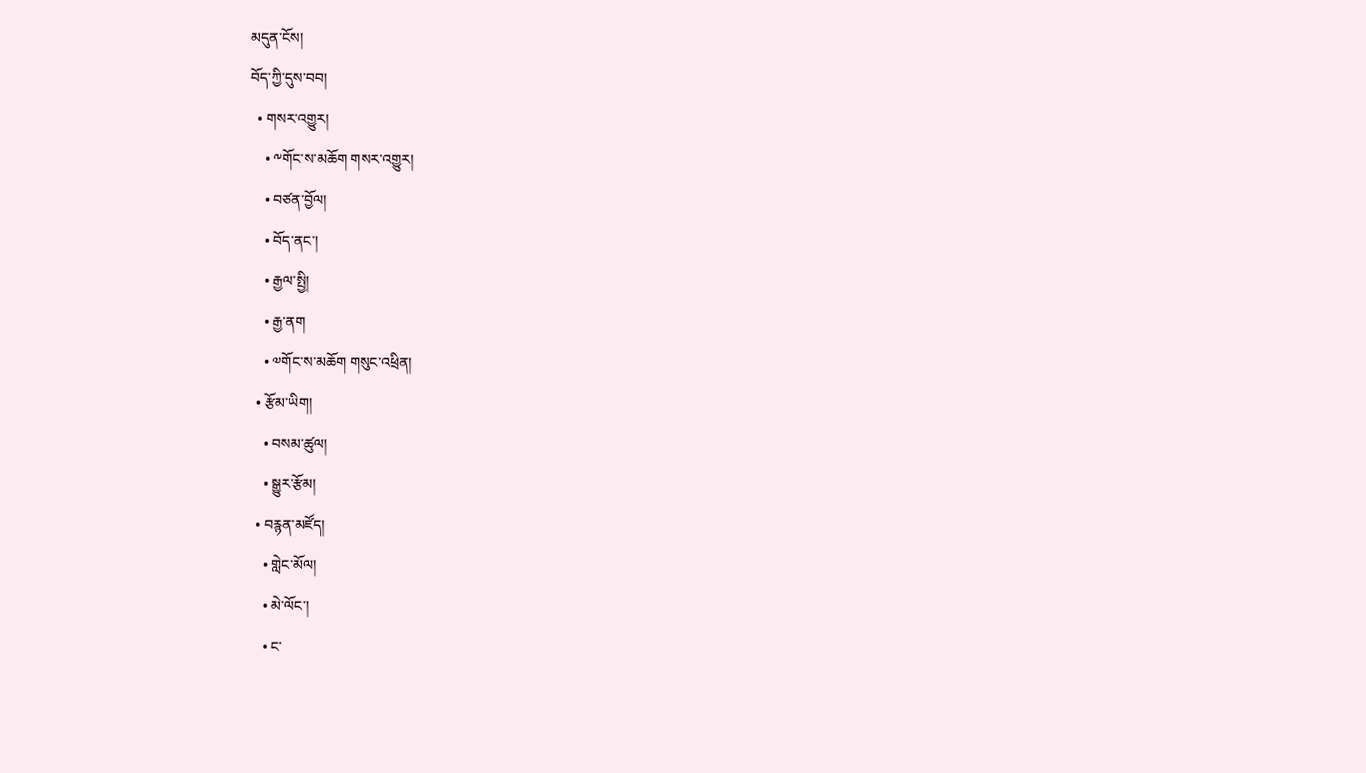མདུན་ངོས།
བོད་ཀྱི་དུས་བབ།
  • གསར་འགྱུར།
    • ༸གོང་ས་མཆོག གསར་འགྱུར།
    • བཙན་བྱོལ།
    • བོད་ནང་།
    • རྒྱལ་སྤྱི།
    • རྒྱ་ནག
    • ༧གོང་ས་མཆོག གསུང་འཕྲིན།
  • རྩོམ་ཡིག།
    • བསམ་ཚུལ།
    • སྒྱུར་རྩོམ།
  • བརྙན་མཛོད།
    • གླེང་མོལ།
    • མེ་ལོང་།
    • ང་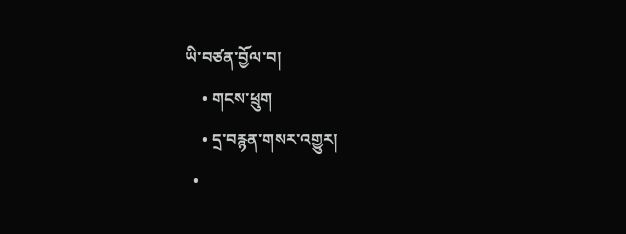ཡི་བཙན་བྱོལ་བ།
    • གངས་ཕྲུག
    • དྲ་བརྙན་གསར་འགྱུར།
  •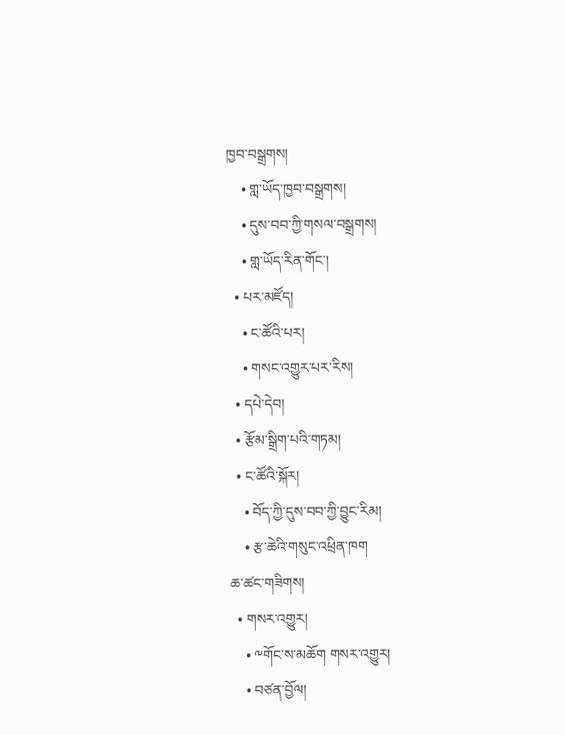ཁྱབ་བསྒྲགས།
    • གླ་ཡོད་ཁྱབ་བསྒྲགས།
    • དུས་བབ་ཀྱི་གསལ་བསྒྲགས།
    • གླ་ཡོད་རིན་གོང་།
  • པར་མཛོད།
    • ང་ཚོའི་པར།
    • གསང་འགྱུར་པར་རིས།
  • དཔེ་དེབ།
  • རྩོམ་སྒྲིག་པའི་གཏམ།
  • ང་ཚོའི་སྐོར།
    • བོད་ཀྱི་དུས་བབ་ཀྱི་བྱུང་རིམ།
    • རྩ་ཆེའི་གསུང་འཕྲིན་ཁག
ཆ་ཚང་གཟིགས།
  • གསར་འགྱུར།
    • ༸གོང་ས་མཆོག གསར་འགྱུར།
    • བཙན་བྱོལ།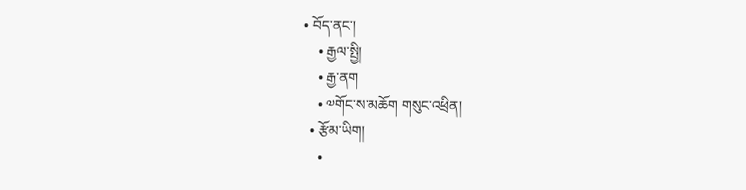• བོད་ནང་།
    • རྒྱལ་སྤྱི།
    • རྒྱ་ནག
    • ༧གོང་ས་མཆོག གསུང་འཕྲིན།
  • རྩོམ་ཡིག།
    •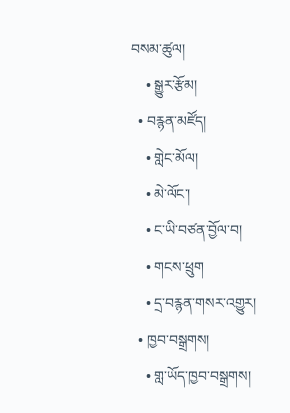བསམ་ཚུལ།
    • སྒྱུར་རྩོམ།
  • བརྙན་མཛོད།
    • གླེང་མོལ།
    • མེ་ལོང་།
    • ང་ཡི་བཙན་བྱོལ་བ།
    • གངས་ཕྲུག
    • དྲ་བརྙན་གསར་འགྱུར།
  • ཁྱབ་བསྒྲགས།
    • གླ་ཡོད་ཁྱབ་བསྒྲགས།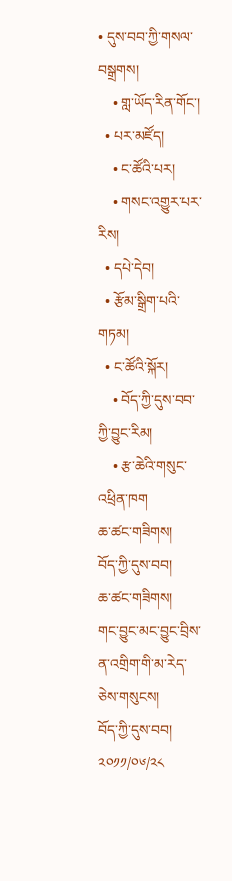• དུས་བབ་ཀྱི་གསལ་བསྒྲགས།
    • གླ་ཡོད་རིན་གོང་།
  • པར་མཛོད།
    • ང་ཚོའི་པར།
    • གསང་འགྱུར་པར་རིས།
  • དཔེ་དེབ།
  • རྩོམ་སྒྲིག་པའི་གཏམ།
  • ང་ཚོའི་སྐོར།
    • བོད་ཀྱི་དུས་བབ་ཀྱི་བྱུང་རིམ།
    • རྩ་ཆེའི་གསུང་འཕྲིན་ཁག
ཆ་ཚང་གཟིགས།
བོད་ཀྱི་དུས་བབ།
ཆ་ཚང་གཟིགས།
གང་བྱུང་མང་བྱུང་བྲིས་ན་འགྲིག་གི་མ་རེད་ཅེས་གསུངས།
བོད་ཀྱི་དུས་བབ།
༢༠༡༡/༠༦/༢༨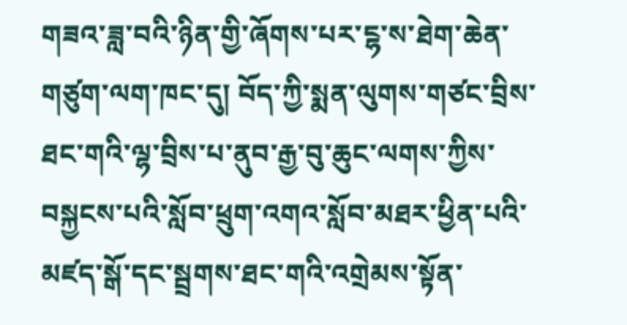གཟའ་ཟླ་བའི་ཉིན་གྱི་ཞོགས་པར་ངྷ་ས་ཐེག་ཆེན་གཙུག་ལག་ཁང་དུ། བོད་ཀྱི་སྨན་ལུགས་གཙང་བྲིས་ཐང་གའི་ལྷ་བྲིས་པ་ནུབ་རྒྱ་བུ་ཆུང་ལགས་ཀྱིས་བསྐྱངས་པའི་སློབ་ཕྲུག་འགའ་སློབ་མཐར་ཕྱིན་པའི་མཛད་སྒོ་དང་སྦྲགས་ཐང་གའི་འགྲེམས་སྟོན་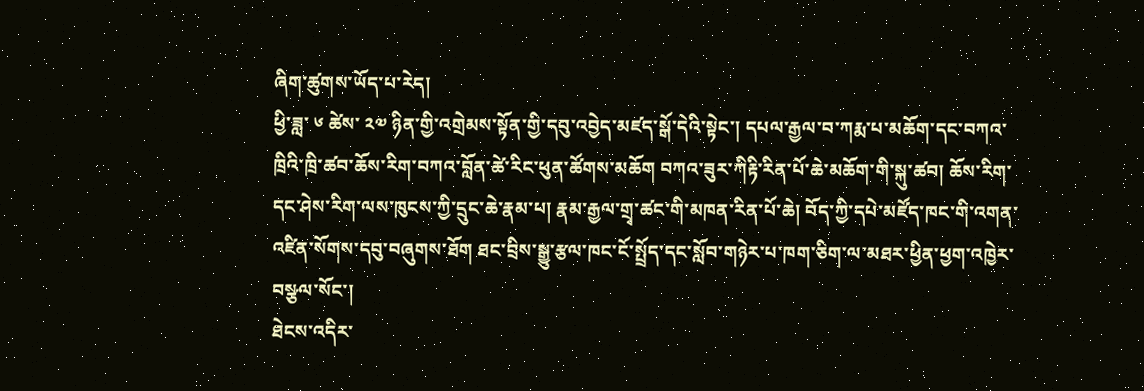ཞིག་ཚུགས་ཡོད་པ་རེད།
ཕྱི་ཟླ་ ༦ ཚེས་ ༢༧ ཉིན་གྱི་འགྲེམས་སྟོན་གྱི་དབུ་འབྱེད་མཛད་སྒོ་དེའི་སྟེང་། དཔལ་རྒྱལ་བ་ཀརྨ་པ་མཆོག་དང་བཀའ་ཁྲིའི་ཁྲི་ཚབ་ཆོས་རིག་བཀའ་བློན་ཚེ་རིང་ཕུན་ཚོགས་མཆོག བཀའ་ཟུར་ཀིརྟི་རིན་པོ་ཆེ་མཆོག་གི་སྐུ་ཚབ། ཆོས་རིག་དང་ཤེས་རིག་ལས་ཁུངས་ཀྱི་དྲུང་ཆེ་རྣམ་པ། རྣམ་རྒྱལ་གྲྭ་ཚང་གི་མཁན་རིན་པོ་ཆེ། བོད་ཀྱི་དཔེ་མཛོད་ཁང་གི་འགན་འཛིན་སོགས་དབུ་བཞུགས་ཐོག ཐང་བྲིས་སྒྱུ་རྩལ་ཁང་ངོ་སྤྲོད་དང་སློབ་གཉེར་པ་ཁག་ཅིག་ལ་མཐར་ཕྱིན་ཕྱག་འཁྱེར་བསྩལ་སོང་།
ཐེངས་འདིར་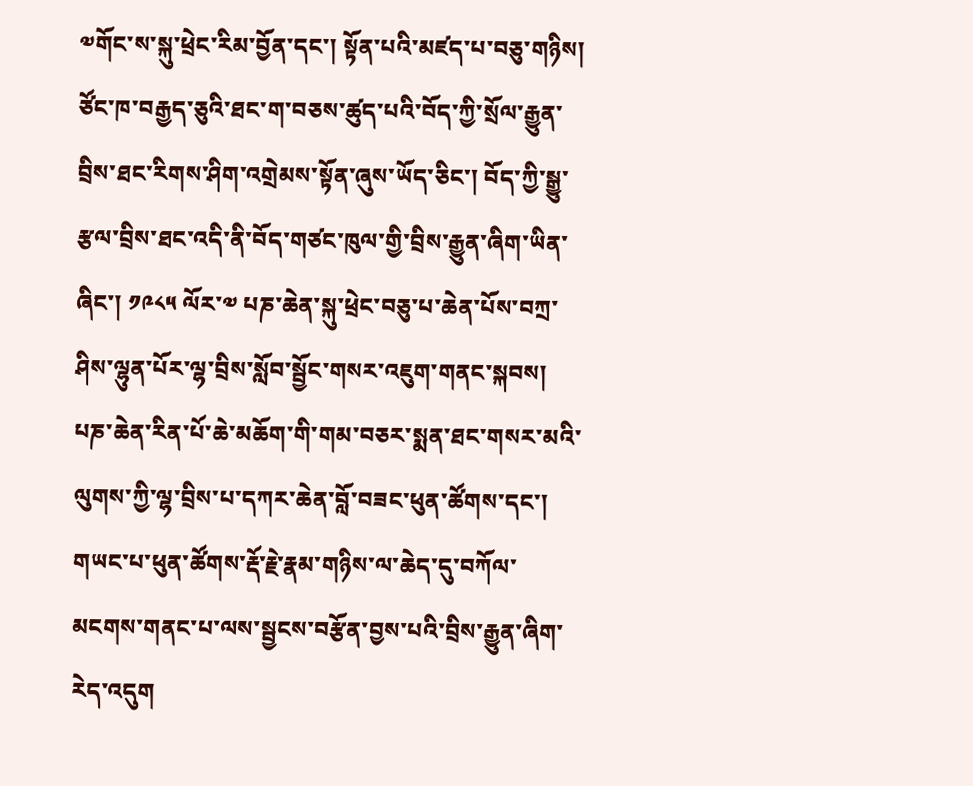༧གོང་ས་སྐུ་ཕྲེང་རིམ་བྱོན་དང་། སྟོན་པའི་མཛད་པ་བཅུ་གཉིས། ཙོང་ཁ་བརྒྱད་ཅུའི་ཐང་ག་བཅས་ཚུད་པའི་བོད་ཀྱི་སྲོལ་རྒྱུན་བྲིས་ཐང་རིགས་ཤིག་འགྲེམས་སྟོན་ཞུས་ཡོད་ཅིང་། བོད་ཀྱི་སྒྱུ་རྩལ་བྲིས་ཐང་འདི་ནི་བོད་གཙང་ཁུལ་གྱི་བྲིས་རྒྱུན་ཞིག་ཡིན་ཞིང་། ༡༩༨༥ ལོར་༧ པཎ་ཆེན་སྐུ་ཕྲེང་བཅུ་པ་ཆེན་པོས་བཀྲ་ཤིས་ལྷུན་པོར་ལྷ་བྲིས་སློབ་སྦྱོང་གསར་འཇུག་གནང་སྐབས། པཎ་ཆེན་རིན་པོ་ཆེ་མཆོག་གི་གམ་བཅར་སྨན་ཐང་གསར་མའི་ལུགས་ཀྱི་ལྷ་བྲིས་པ་དཀར་ཆེན་བློ་བཟང་ཕུན་ཚོགས་དང་། གཡང་པ་ཕུན་ཚོགས་རྡོ་རྗེ་རྣམ་གཉིས་ལ་ཆེད་དུ་བཀོལ་མངགས་གནང་པ་ལས་སྦྱངས་བརྩོན་བྱས་པའི་བྲིས་རྒྱུན་ཞིག་རེད་འདུག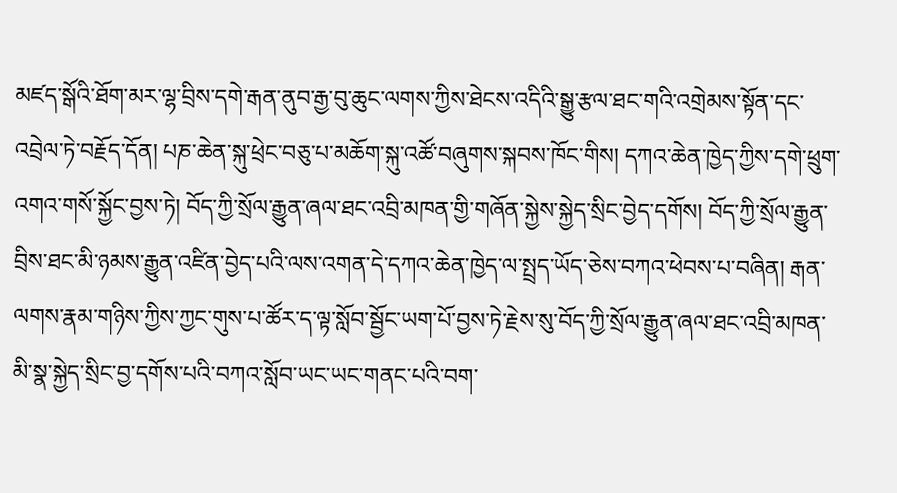མཛད་སྒོའི་ཐོག་མར་ལྷ་བྲིས་དགེ་རྒན་ནུབ་རྒྱ་བུ་ཆུང་ལགས་ཀྱིས་ཐེངས་འདིའི་སྒྱུ་རྩལ་ཐང་གའི་འགྲེམས་སྟོན་དང་འབྲེལ་ཏེ་བརྗོད་དོན། པཎ་ཆེན་སྐུ་ཕྲེང་བཅུ་པ་མཆོག་སྐུ་འཚོ་བཞུགས་སྐབས་ཁོང་གིས། དཀའ་ཆེན་ཁྱེད་ཀྱིས་དགེ་ཕྲུག་འགའ་གསོ་སྐྱོང་བྱས་ཏེ། བོད་ཀྱི་སྲོལ་རྒྱུན་ཞལ་ཐང་འབྲི་མཁན་གྱི་གཞོན་སྐྱེས་སྐྱེད་སྲིང་བྱེད་དགོས། བོད་ཀྱི་སྲོལ་རྒྱུན་བྲིས་ཐང་མི་ཉམས་རྒྱུན་འཛིན་བྱེད་པའི་ལས་འགན་དེ་དཀའ་ཆེན་ཁྱེད་ལ་སྤྲད་ཡོད་ཅེས་བཀའ་ཕེབས་པ་བཞིན། རྒན་ལགས་རྣམ་གཉིས་ཀྱིས་ཀྱང་གུས་པ་ཚོར་ད་ལྟ་སློབ་སྦྱོང་ཡག་པོ་བྱས་ཏེ་རྗེས་སུ་བོད་ཀྱི་སྲོལ་རྒྱུན་ཞལ་ཐང་འབྲི་མཁན་མི་སྣ་སྐྱེད་སྲིང་བྱ་དགོས་པའི་བཀའ་སློབ་ཡང་ཡང་གནང་པའི་བག་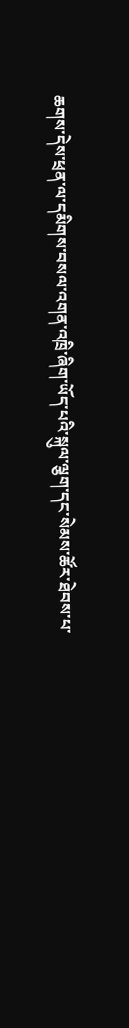ཆགས་དེས་ཕྲན་ལ་དམིགས་བསལ་འགན་འཁྲི་ཞིག་ཡོད་པའི་སྐུལ་ལྕག་དང་སེམས་ཚོར་ཐེབས་པ་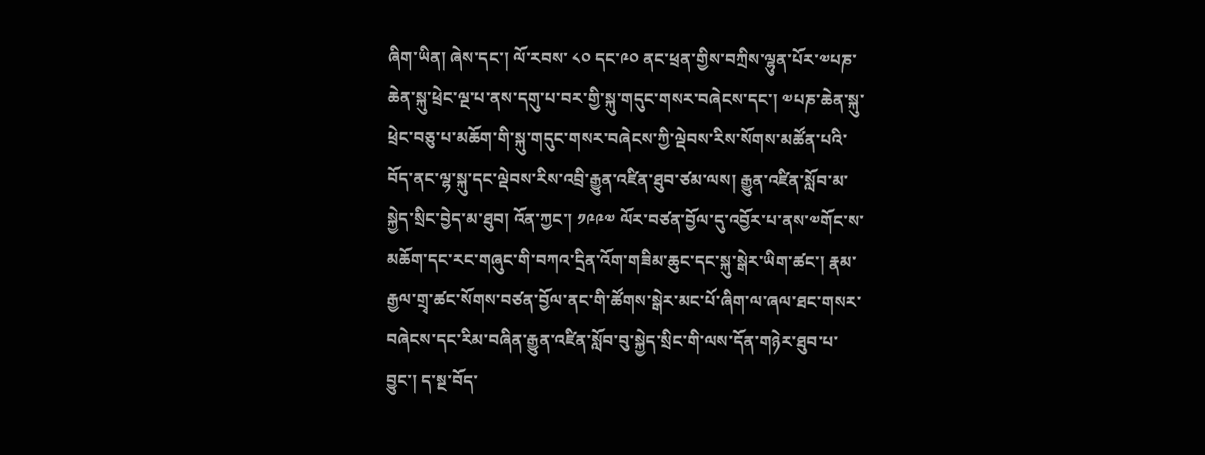ཞིག་ཡིན། ཞེས་དང་། ལོ་རབས་ ༨༠ དང་༩༠ ནང་ཕྲན་གྱིས་བཀྲིས་ལྷུན་པོར་༧པཎ་ཆེན་སྐུ་ཕྲེང་ལྔ་པ་ནས་དགུ་པ་བར་གྱི་སྐུ་གདུང་གསར་བཞེངས་དང་། ༧པཎ་ཆེན་སྐུ་ཕྲེང་བཅུ་པ་མཆོག་གི་སྐུ་གདུང་གསར་བཞེངས་ཀྱི་ལྡེབས་རིས་སོགས་མཚོན་པའི་བོད་ནང་ལྷ་སྐུ་དང་ལྡེབས་རིས་འབྲི་རྒྱུན་འཛིན་ཐུབ་ཙམ་ལས། རྒྱུན་འཛིན་སློབ་མ་སྐྱེད་སྲིང་བྱེད་མ་ཐུབ། འོན་ཀྱང་། ༡༩༩༧ ལོར་བཙན་བྱོལ་དུ་འབྱོར་པ་ནས་༧གོང་ས་མཆོག་དང་རང་གཞུང་གི་བཀའ་དྲིན་འོག་གཟིམ་ཆུང་དང་སྐུ་སྒེར་ཡིག་ཚང་། རྣམ་རྒྱལ་གྲྭ་ཚང་སོགས་བཙན་བྱོལ་ནང་གི་ཚོགས་སྒེར་མང་པོ་ཞིག་ལ་ཞལ་ཐང་གསར་བཞེངས་དང་རིམ་བཞིན་རྒྱུན་འཛིན་སློབ་བུ་སྐྱེད་སྲིང་གི་ལས་དོན་གཉེར་ཐུབ་པ་བྱུང་། ད་སྔ་བོད་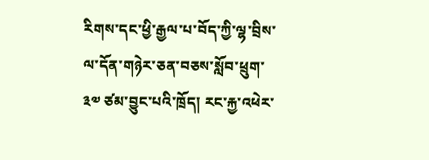རིགས་དང་ཕྱི་རྒྱལ་པ་བོད་ཀྱི་ལྷ་བྲིས་ལ་དོན་གཉེར་ཅན་བཅས་སློབ་ཕྲུག་ ༣༧ ཙམ་བྱུང་པའི་ཁྲོད། རང་རྐྱ་འཕེར་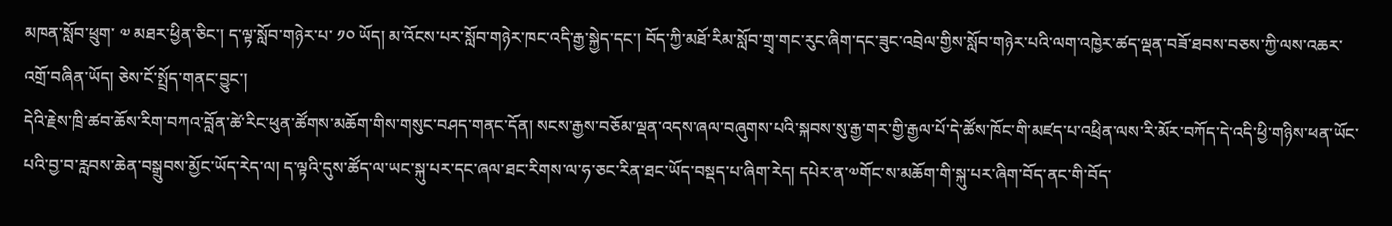མཁན་སློབ་ཕྲུག་ ༧ མཐར་ཕྱིན་ཅིང་། ད་ལྟ་སློབ་གཉེར་པ་ ༡༠ ཡོད། མ་འོངས་པར་སློབ་གཉེར་ཁང་འདི་རྒྱ་སྐྱེད་དང་། བོད་ཀྱི་མཐོ་རིམ་སློབ་གྲྭ་གང་རུང་ཞིག་དང་ཟུང་འབྲེལ་གྱིས་སློབ་གཉེར་པའི་ལག་འཁྱེར་ཚད་ལྡན་བཟོ་ཐབས་བཅས་ཀྱི་ལས་འཆར་འགྲོ་བཞིན་ཡོད། ཅེས་ངོ་སྤྲོད་གནང་བྱུང་།
དེའི་རྗེས་ཁྲི་ཚབ་ཆོས་རིག་བཀའ་བློན་ཚེ་རིང་ཕུན་ཚོགས་མཆོག་གིས་གསུང་བཤད་གནང་དོན། སངས་རྒྱས་བཅོམ་ལྡན་འདས་ཞལ་བཞུགས་པའི་སྐབས་སུ་རྒྱ་གར་གྱི་རྒྱལ་པོ་དེ་ཚོས་ཁོང་གི་མཛད་པ་འཕྲིན་ལས་རི་མོར་བཀོད་དེ་འདི་ཕྱི་གཉིས་ཕན་ཡོང་པའི་བྱ་བ་རླབས་ཆེན་བསྒྲུབས་མྱོང་ཡོད་རེད་ལ། ད་ལྟའི་དུས་ཚོད་ལ་ཡང་སྐུ་པར་དང་ཞལ་ཐང་རིགས་ལ་ཧ་ཅང་རིན་ཐང་ཡོད་བསྡད་པ་ཞིག་རེད། དཔེར་ན་༧གོང་ས་མཆོག་གི་སྐུ་པར་ཞིག་བོད་ནང་གི་བོད་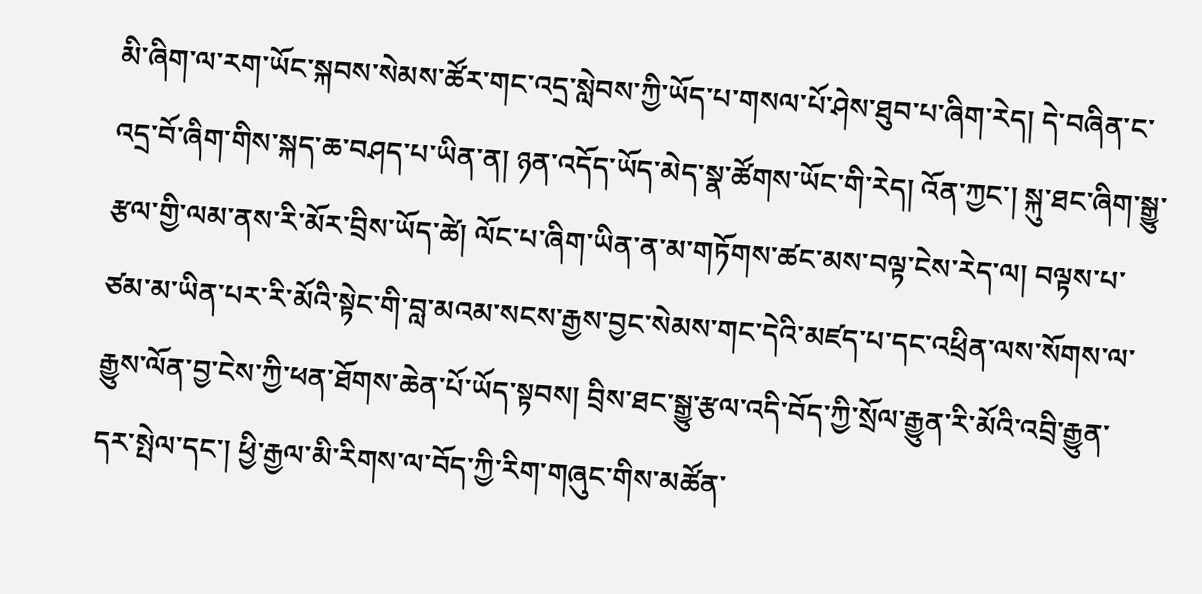མི་ཞིག་ལ་རག་ཡོང་སྐབས་སེམས་ཚོར་གང་འདྲ་སླེབས་ཀྱི་ཡོད་པ་གསལ་པོ་ཤེས་ཐུབ་པ་ཞིག་རེད། དེ་བཞིན་ང་འདྲ་བོ་ཞིག་གིས་སྐད་ཆ་བཤད་པ་ཡིན་ན། ཉན་འདོད་ཡོད་མེད་སྣ་ཚོགས་ཡོང་གི་རེད། འོན་ཀྱང་། སྐུ་ཐང་ཞིག་སྒྱུ་རྩལ་གྱི་ལམ་ནས་རི་མོར་བྲིས་ཡོད་ཚེ། ལོང་པ་ཞིག་ཡིན་ན་མ་གཏོགས་ཚང་མས་བལྟ་ངེས་རེད་ལ། བལྟས་པ་ཙམ་མ་ཡིན་པར་རི་མོའི་སྟེང་གི་བླ་མའམ་སངས་རྒྱས་བྱང་སེམས་གང་དེའི་མཛད་པ་དང་འཕྲིན་ལས་སོགས་ལ་རྒྱུས་ལོན་བྱ་ངེས་ཀྱི་ཕན་ཐོགས་ཆེན་པོ་ཡོད་སྟབས། བྲིས་ཐང་སྒྱུ་རྩལ་འདི་བོད་ཀྱི་སྲོལ་རྒྱུན་རི་མོའི་འབྲི་རྒྱུན་དར་སྤེལ་དང་། ཕྱི་རྒྱལ་མི་རིགས་ལ་བོད་ཀྱི་རིག་གཞུང་གིས་མཚོན་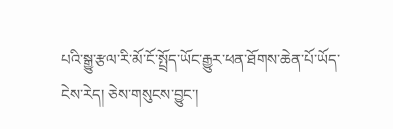པའི་སྒྱུ་རྩལ་རི་མོ་ངོ་སྤྲོད་ཡོང་རྒྱུར་ཕན་ཐོགས་ཆེན་པོ་ཡོད་ངེས་རེད། ཅེས་གསུངས་བྱུང་།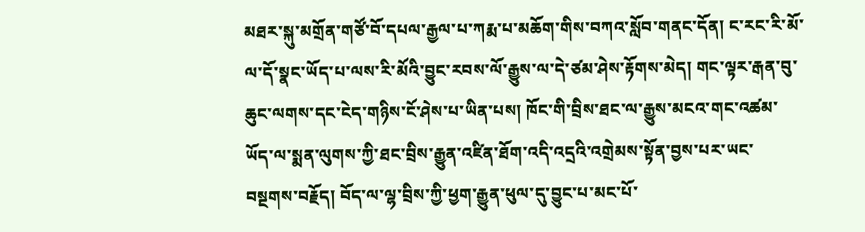མཐར་སྐུ་མགྲོན་གཙོ་བོ་དཔལ་རྒྱལ་པ་ཀརྨ་པ་མཆོག་གིས་བཀའ་སློབ་གནང་དོན། ང་རང་རི་མོ་ལ་དོ་སྣང་ཡོད་པ་ལས་རི་མོའི་བྱུང་རབས་ལོ་རྒྱུས་ལ་དེ་ཙམ་ཤེས་རྟོགས་མེད། གང་ལྟར་རྒན་བུ་ཆུང་ལགས་དང་ངེད་གཉིས་ངོ་ཤེས་པ་ཡིན་པས། ཁོང་གི་བྲིས་ཐང་ལ་རྒྱུས་མངའ་གང་འཚམ་ཡོད་ལ་སྨན་ལུགས་ཀྱི་ཐང་བྲིས་རྒྱུན་འཛིན་ཐོག་འདི་འདྲའི་འགྲེམས་སྟོན་བྱས་པར་ཡང་བསྔགས་བརྗོད། བོད་ལ་ལྷ་བྲིས་ཀྱི་ཕྱག་རྒྱུན་ཕུལ་དུ་བྱུང་པ་མང་པོ་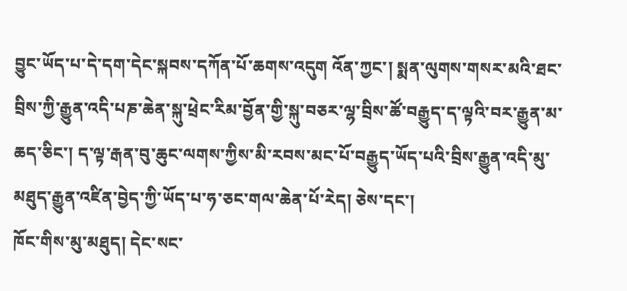བྱུང་ཡོད་པ་དེ་དག་དེང་སྐབས་དཀོན་པོ་ཆགས་འདུག འོན་ཀྱང་། སྨན་ལུགས་གསར་མའི་ཐང་བྲིས་ཀྱི་རྒྱུན་འདི་པཎ་ཆེན་སྐུ་ཕྲེང་རིམ་བྱོན་གྱི་སྐུ་བཅར་ལྷ་བྲིས་ཚོ་བརྒྱུད་ད་ལྟའི་བར་རྒྱུན་མ་ཆད་ཅིང་། ད་ལྟ་རྒན་བུ་ཆུང་ལགས་ཀྱིས་མི་རབས་མང་པོ་བརྒྱུད་ཡོད་པའི་བྲིས་རྒྱུན་འདི་མུ་མཐུད་རྒྱུན་འཛིན་བྱེད་ཀྱི་ཡོད་པ་ཧ་ཅང་གལ་ཆེན་པོ་རེད། ཅེས་དང་།
ཁོང་གིས་མུ་མཐུད། དེང་སང་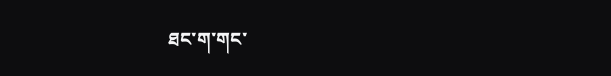ཐང་ག་གང་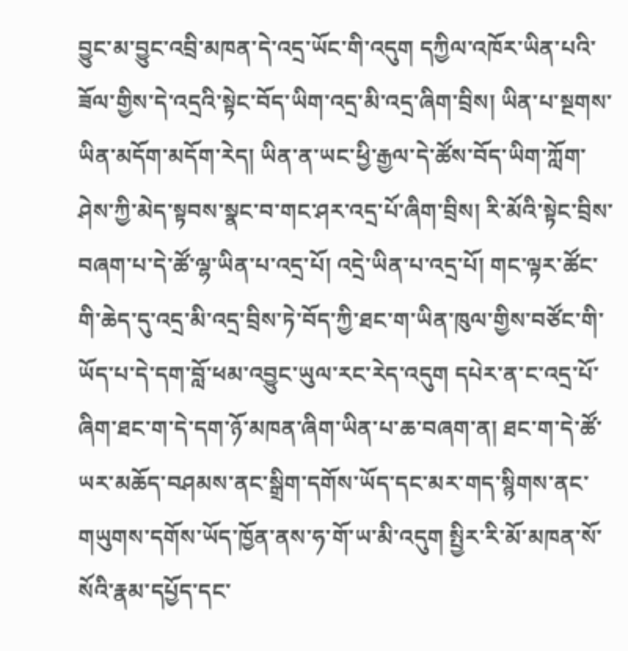བྱུང་མ་བྱུང་འབྲི་མཁན་དེ་འདྲ་ཡོང་གི་འདུག དཀྱིལ་འཁོར་ཡིན་པའི་ཟོལ་གྱིས་དེ་འདྲའི་སྟེང་བོད་ཡིག་འདྲ་མི་འདྲ་ཞིག་བྲིས། ཡིན་པ་སྔགས་ཡིན་མདོག་མདོག་རེད། ཡིན་ན་ཡང་ཕྱི་རྒྱལ་དེ་ཚོས་བོད་ཡིག་ཀློག་ཤེས་ཀྱི་མེད་སྟབས་སྣང་བ་གང་ཤར་འདྲ་པོ་ཞིག་བྲིས། རི་མོའི་སྟེང་བྲིས་བཞག་པ་དེ་ཚོ་ལྷ་ཡིན་པ་འདྲ་པོ། འདྲེ་ཡིན་པ་འདྲ་པོ། གང་ལྟར་ཚོང་གི་ཆེད་དུ་འདྲ་མི་འདྲ་བྲིས་ཏེ་བོད་ཀྱི་ཐང་ག་ཡིན་ཁུལ་གྱིས་བཙོང་གི་ཡོད་པ་དེ་དག་བློ་ཕམ་འབྱུང་ཡུལ་རང་རེད་འདུག དཔེར་ན་ང་འདྲ་པོ་ཞིག་ཐང་ག་དེ་དག་ཉོ་མཁན་ཞིག་ཡིན་པ་ཆ་བཞག་ན། ཐང་ག་དེ་ཚོ་ཡར་མཆོད་བཤམས་ནང་སྒྲིག་དགོས་ཡོད་དང་མར་གད་སྙིགས་ནང་གཡུགས་དགོས་ཡོད་ཁྱོན་ནས་ཧ་གོ་ཡ་མི་འདུག སྤྱིར་རི་མོ་མཁན་སོ་སོའི་རྣམ་དཔྱོད་དང་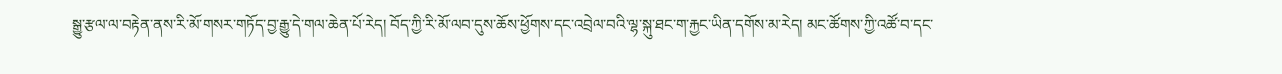སྒྱུ་རྩལ་ལ་བརྟེན་ནས་རི་མོ་གསར་གཏོད་བྱ་རྒྱུ་དེ་གལ་ཆེན་པོ་རེད། བོད་ཀྱི་རི་མོ་ལབ་དུས་ཆོས་ཕྱོགས་དང་འབྲེལ་བའི་ལྷ་སྐུ་ཐང་ག་རྐྱང་ཡིན་དགོས་མ་རེད། མང་ཚོགས་ཀྱི་འཚོ་བ་དང་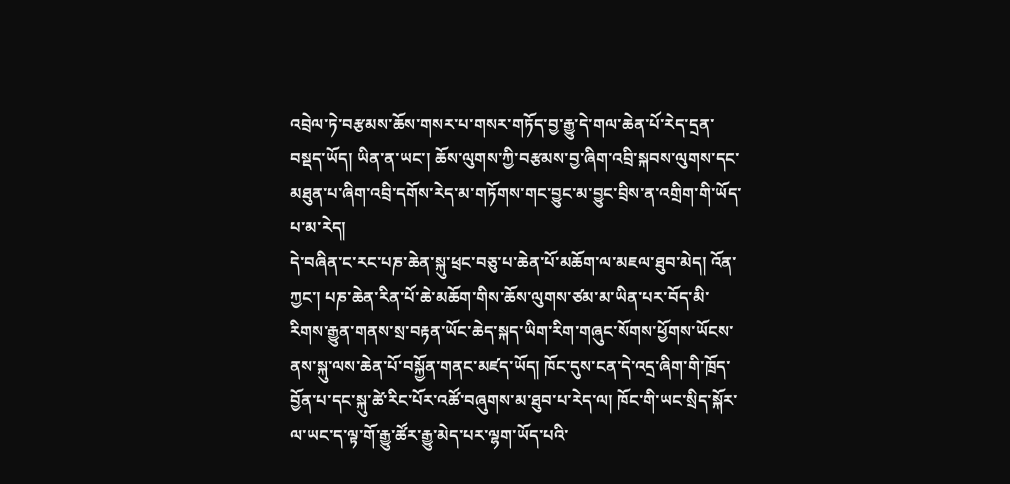འབྲེལ་ཏེ་བརྩམས་ཆོས་གསར་པ་གསར་གཏོད་བྱ་རྒྱུ་དེ་གལ་ཆེན་པོ་རེད་དྲན་བསྡད་ཡོད། ཡིན་ན་ཡང་། ཆོས་ལུགས་ཀྱི་བརྩམས་བྱ་ཞིག་འབྲི་སྐབས་ལུགས་དང་མཐུན་པ་ཞིག་འབྲི་དགོས་རེད་མ་གཏོགས་གང་བྱུང་མ་བྱུང་བྲིས་ན་འགྲིག་གི་ཡོད་པ་མ་རེད།
དེ་བཞིན་ང་རང་པཎ་ཆེན་སྐུ་ཕྲང་བཅུ་པ་ཆེན་པོ་མཆོག་ལ་མཇལ་ཐུབ་མེད། འོན་ཀྱང་། པཎ་ཆེན་རིན་པོ་ཆེ་མཆོག་གིས་ཆོས་ལུགས་ཙམ་མ་ཡིན་པར་བོད་མི་རིགས་རྒྱུན་གནས་སྲ་བརྟན་ཡོང་ཆེད་སྐད་ཡིག་རིག་གཞུང་སོགས་ཕྱོགས་ཡོངས་ནས་སྐུ་ལས་ཆེན་པོ་བསྐྱོན་གནང་མཛད་ཡོད། ཁོང་དུས་ངན་དེ་འདྲ་ཞིག་གི་ཁྲོད་བྱོན་པ་དང་སྐུ་ཚེ་རིང་པོར་འཚོ་བཞུགས་མ་ཐུབ་པ་རེད་ལ། ཁོང་གི་ཡང་སྲིད་སྐོར་ལ་ཡང་ད་ལྟ་གོ་རྒྱུ་ཚོར་རྒྱུ་མེད་པར་ལྷག་ཡོད་པའི་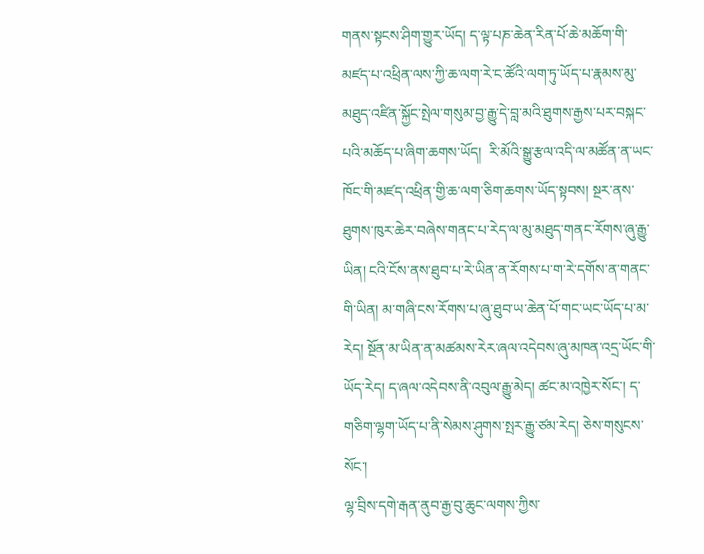གནས་སྟངས་ཤིག་གྱུར་ཡོད། ད་ལྟ་པཎ་ཆེན་རིན་པོ་ཆེ་མཆོག་གི་མཛད་པ་འཕྲིན་ལས་ཀྱི་ཆ་ལག་རེ་ང་ཚོའི་ལག་ཏུ་ཡོད་པ་རྣམས་མུ་མཐུད་འཛིན་སྐྱོང་སྤེལ་གསུམ་བྱ་རྒྱུ་དེ་བླ་མའི་ཐུགས་རྒྱས་པར་བསྐང་པའི་མཆོད་པ་ཞིག་ཆགས་ཡོད།  རི་མོའི་སྒྱུ་རྩལ་འདི་ལ་མཚོན་ན་ཡང་ཁོང་གི་མཛད་འཕྲིན་གྱི་ཆ་ལག་ཅིག་ཆགས་ཡོད་སྟབས། སྔར་ནས་ཐུགས་ཁུར་ཆེར་བཞེས་གནང་པ་རེད་ལ་མུ་མཐུད་གནང་རོགས་ཞུ་རྒྱུ་ཡིན། ངའི་ངོས་ནས་ཐུབ་པ་རེ་ཡིན་ན་རོགས་པ་ག་རེ་དགོས་ན་གནང་གི་ཡིན། མ་གཞི་ངས་རོགས་པ་ཞུ་ཐུབ་ཡ་ཆེན་པོ་གང་ཡང་ཡོད་པ་མ་རེད། སྔོན་མ་ཡིན་ན་མཚམས་རེར་ཞལ་འདེབས་ཞུ་མཁན་འདྲ་ཡོང་གི་ཡོད་རེད། ད་ཞལ་འདེབས་ནི་འབུལ་རྒྱུ་མེད། ཚང་མ་འཁྱེར་སོང་། ད་གཅིག་ལྷག་ཡོད་པ་ནི་སེམས་ཤུགས་སྤར་རྒྱུ་ཙམ་རེད། ཅེས་གསུངས་སོང་།
ལྷ་བྲིས་དགེ་རྒན་ནུབ་རྒྱ་བུ་ཆུང་ལགས་ཀྱིས་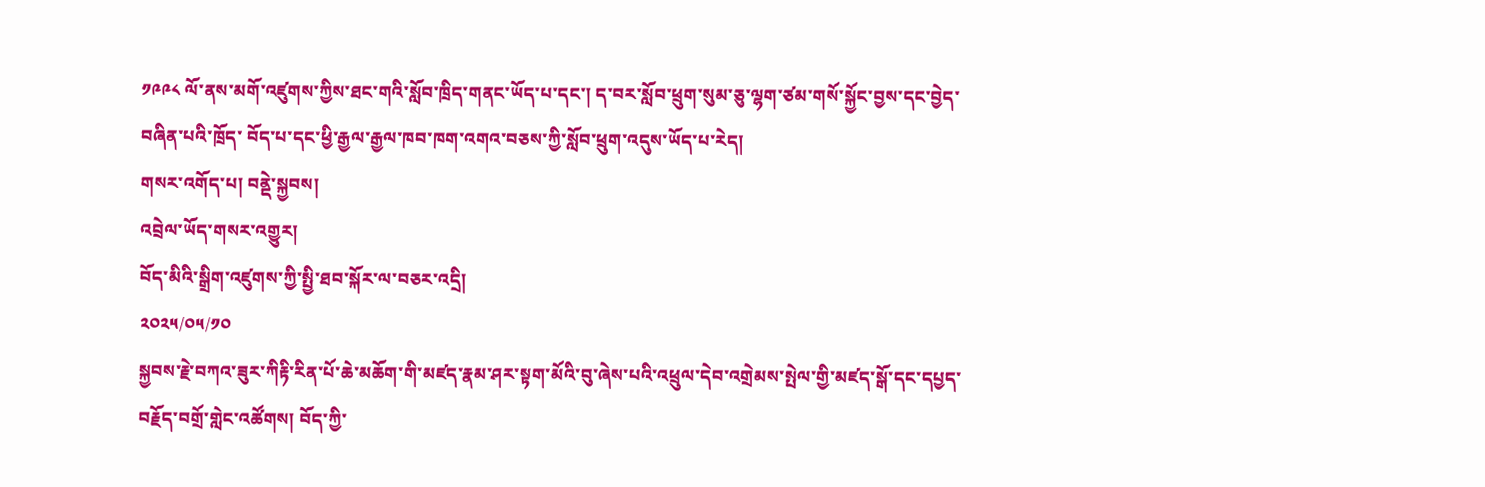༡༩༩༨ ལོ་ནས་མགོ་འཛུགས་ཀྱིས་ཐང་གའི་སློབ་ཁྲིད་གནང་ཡོད་པ་དང་། ད་བར་སློབ་ཕྲུག་སུམ་ཅུ་ལྷག་ཙམ་གསོ་སྐྱོང་བྱས་དང་བྱེད་བཞིན་པའི་ཁྲོད་ བོད་པ་དང་ཕྱི་རྒྱལ་རྒྱལ་ཁབ་ཁག་འགའ་བཅས་ཀྱི་སློབ་ཕྲུག་འདུས་ཡོད་པ་རེད།
གསར་འགོད་པ། བནྡེ་སྐྱབས།
འབྲེལ་ཡོད་གསར་འགྱུར།
བོད་མིའི་སྒྲིག་འཛུགས་ཀྱི་སྤྱི་ཐབ་སྐོར་ལ་བཅར་འདྲི།
༢༠༢༥/༠༥/༡༠
སྐྱབས་རྗེ་བཀའ་ཟུར་ཀིརྟི་རིན་པོ་ཆེ་མཆོག་གི་མཛད་རྣམ་ཤར་སྟག་མོའི་བུ་ཞེས་པའི་འཕྲུལ་དེབ་འགྲེམས་སྤེལ་གྱི་མཛད་སྒོ་དང་དཔྱད་བརྗོད་བགྲོ་གླེང་འཚོགས། བོད་ཀྱི་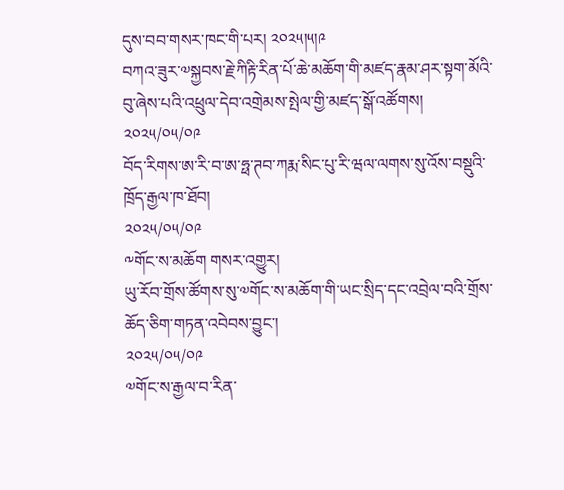དུས་བབ་གསར་ཁང་གི་པར། ༢༠༢༥།༥།༩
བཀའ་ཟུར་༧སྐྱབས་རྗེ་ཀིརྟི་རིན་པོ་ཆེ་མཆོག་གི་མཛད་རྣམ་ཤར་སྟག་མོའི་བུ་ཞེས་པའི་འཕྲུལ་དེབ་འགྲེམས་སྤེལ་གྱི་མཛད་སྒོ་འཚོགས།
༢༠༢༥/༠༥/༠༩
བོད་རིགས་ཨ་རི་བ་ཨ་ཧྥ་ཊབ་ཀརྨ་སིང་པུ་རི་ཝལ་ལགས་སུ་འོས་བསྡུའི་ཁྲོད་རྒྱལ་ཁ་ཐོབ།
༢༠༢༥/༠༥/༠༩
༸གོང་ས་མཆོག གསར་འགྱུར།
ཡུ་རོབ་གྲོས་ཚོགས་སུ་༧གོང་ས་མཆོག་གི་ཡང་སྲིད་དང་འབྲེལ་བའི་གྲོས་ཆོད་ཅིག་གཏན་འབེབས་བྱུང་།
༢༠༢༥/༠༥/༠༩
༧གོང་ས་རྒྱལ་བ་རིན་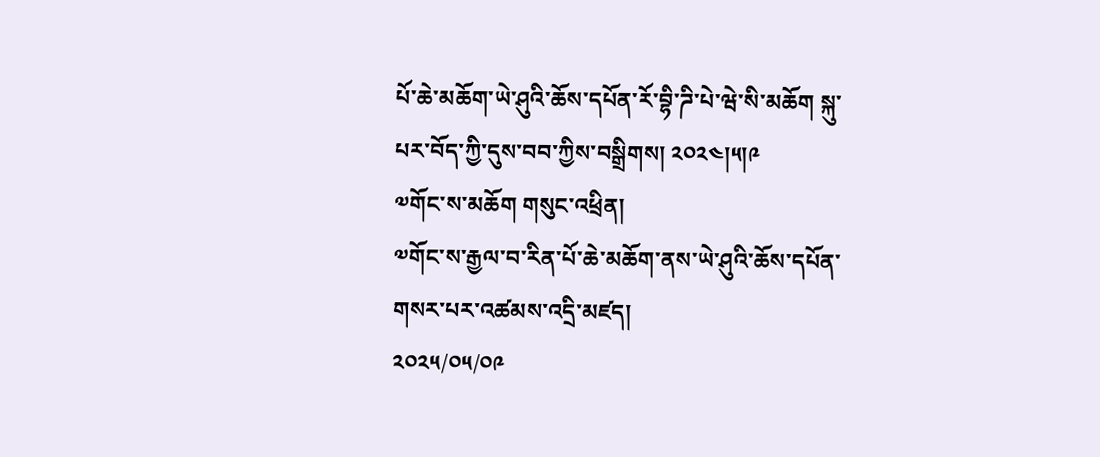པོ་ཆེ་མཆོག་ཡེ་ཤུའི་ཆོས་དཔོན་རོ་བྷི་ཌི་པེ་ཝེ་སི་མཆོག སྐུ་པར་བོད་ཀྱི་དུས་བབ་ཀྱིས་བསྒྲིགས། ༢༠༢༤།༥།༩
༧གོང་ས་མཆོག གསུང་འཕྲིན།
༧གོང་ས་རྒྱལ་བ་རིན་པོ་ཆེ་མཆོག་ནས་ཡེ་ཤུའི་ཆོས་དཔོན་གསར་པར་འཚམས་འདྲི་མཛད།
༢༠༢༥/༠༥/༠༩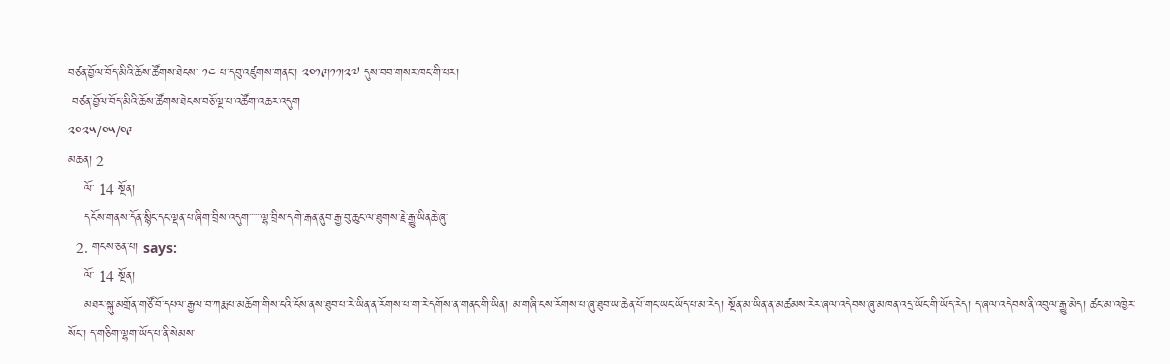བཙན་བྱོལ་བོད་མིའི་ཆོས་ཚོགས་ཐེངས་ ༡༤ པ་དབུ་འཛུགས་གནང་། ༢༠༡༩།༡༡།༢༧ དུས་བབ་གསར་ཁང་གི་པར།
 བཙན་བྱོལ་བོད་མིའི་ཆོས་ཚོགས་ཐེངས་བཅོ་ལྔ་པ་འཚོག་འཆར་འདུག
༢༠༢༥/༠༥/༠༩
མཆན། 2
    ལོ་ 14 སྔོན།
    དངོས་གནས་དོན་སྙིང་དང་ལྡན་པ་ཞིག་བྲིས་འདུག་་་་་་ལྷ་བྲིས་དགེ་རྒན་ནུབ་རྒྱ་བུ་ཆུང་ལ་ཐུགས་རྗེ་རྒྱུ་ཡིནཆེ་ཞུ་
  2. གངས་ཅན་པ། says:
    ལོ་ 14 སྔོན།
    མཐར་སྐུ་མགྲོན་གཙོ་བོ་དཔལ་རྒྱལ་བ་ཀརྨ་པ་མཆོག་གིས་ངའི་ངོས་ནས་ཐུབ་པ་རེ་ཡིན་ན་རོགས་པ་ག་རེ་དགོས་ན་གནང་གི་ཡིན། མ་གཞི་ངས་རོགས་པ་ཞུ་ཐུབ་ཡ་ཆེན་པོ་གང་ཡང་ཡོད་པ་མ་རེད། སྔོན་མ་ཡིན་ན་མཚམས་རེར་ཞལ་འདེབས་ཞུ་མཁན་འདྲ་ཡོང་གི་ཡོད་རེད། ད་ཞལ་འདེབས་ནི་འབུལ་རྒྱུ་མེད། ཚང་མ་འཁྱེར་སོང་། ད་གཅིག་ལྷག་ཡོད་པ་ནི་སེམས་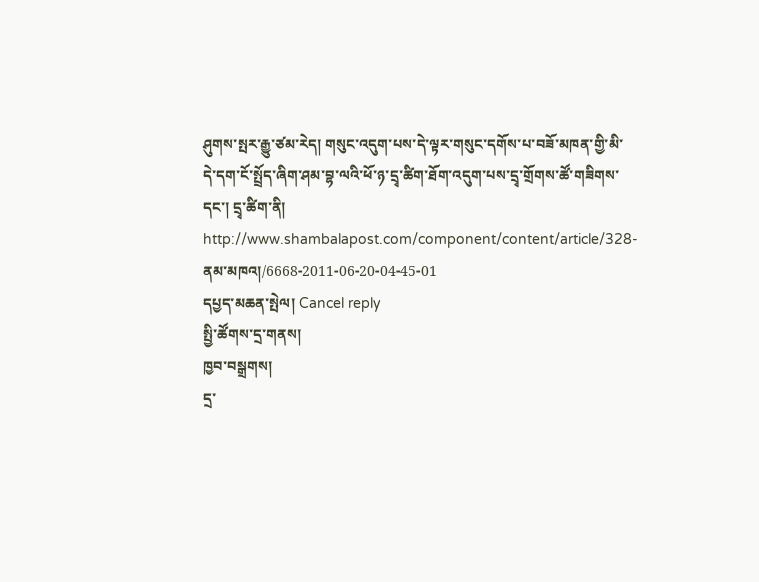ཤུགས་སྤར་རྒྱུ་ཙམ་རེད། གསུང་འདུག་པས་དེ་ལྟར་གསུང་དགོས་པ་བཟོ་མཁན་གྱི་མི་དེ་དག་ངོ་སྤྲོད་ཞིག་ཤམ་བྷ་ལའི་ཕོ་ཉ་དྲྭ་ཚིག་ཐོག་འདུག་པས་དྲྭ་གྲོགས་ཚོ་གཟིགས་དང་། དྲྭ་ཚིག་ནི། http://www.shambalapost.com/component/content/article/328-ནམ་མཁའ།/6668-2011-06-20-04-45-01
དཔྱད་མཆན་སྤེལ། Cancel reply
སྤྱི་ཚོགས་དྲ་གནས།
ཁྱབ་བསྒྲགས།
དྲ་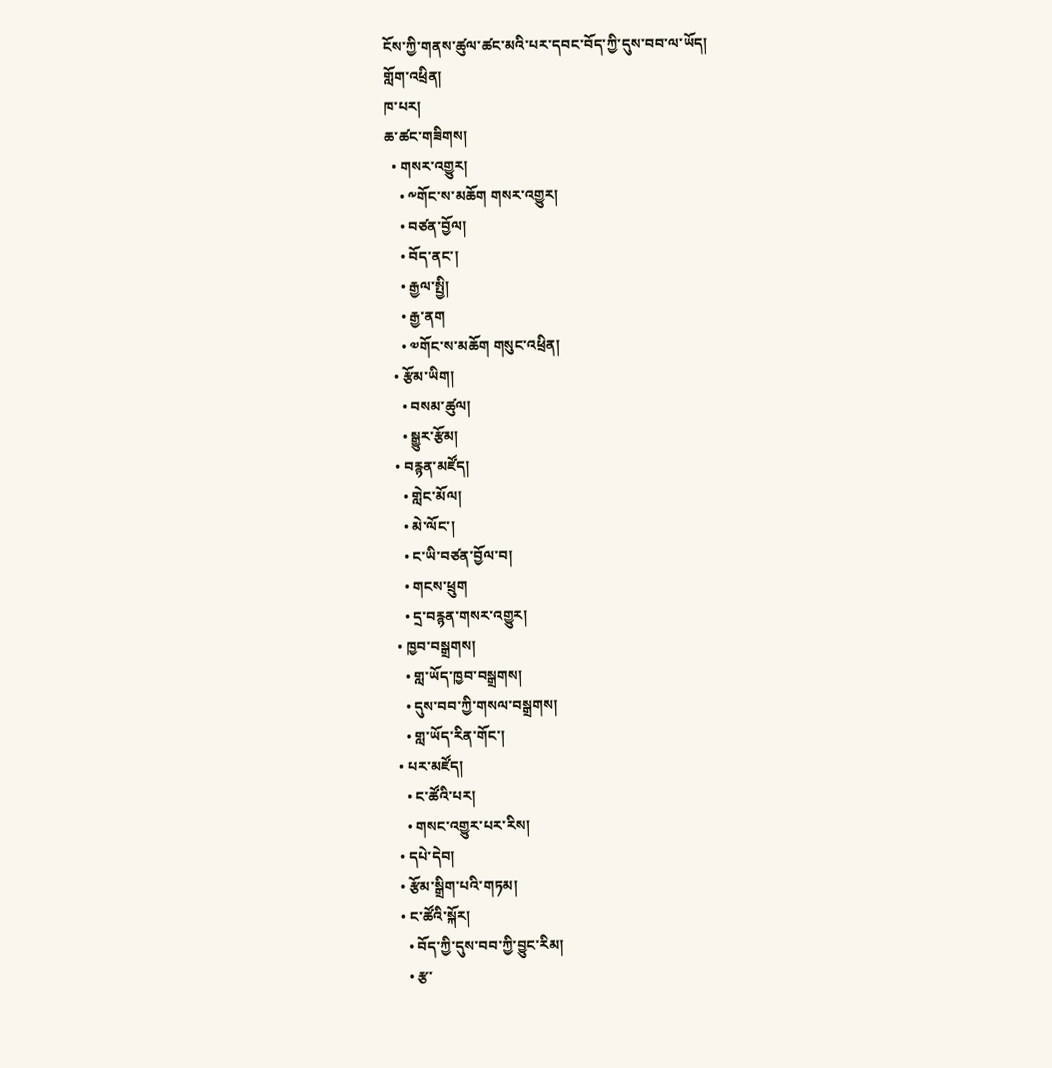ངོས་ཀྱི་གནས་ཚུལ་ཚང་མའི་པར་དབང་བོད་ཀྱི་དུས་བབ་ལ་ཡོད།
གློག་འཕྲིན།
ཁ་པར།
ཆ་ཚང་གཟིགས།
  • གསར་འགྱུར།
    • ༸གོང་ས་མཆོག གསར་འགྱུར།
    • བཙན་བྱོལ།
    • བོད་ནང་།
    • རྒྱལ་སྤྱི།
    • རྒྱ་ནག
    • ༧གོང་ས་མཆོག གསུང་འཕྲིན།
  • རྩོམ་ཡིག།
    • བསམ་ཚུལ།
    • སྒྱུར་རྩོམ།
  • བརྙན་མཛོད།
    • གླེང་མོལ།
    • མེ་ལོང་།
    • ང་ཡི་བཙན་བྱོལ་བ།
    • གངས་ཕྲུག
    • དྲ་བརྙན་གསར་འགྱུར།
  • ཁྱབ་བསྒྲགས།
    • གླ་ཡོད་ཁྱབ་བསྒྲགས།
    • དུས་བབ་ཀྱི་གསལ་བསྒྲགས།
    • གླ་ཡོད་རིན་གོང་།
  • པར་མཛོད།
    • ང་ཚོའི་པར།
    • གསང་འགྱུར་པར་རིས།
  • དཔེ་དེབ།
  • རྩོམ་སྒྲིག་པའི་གཏམ།
  • ང་ཚོའི་སྐོར།
    • བོད་ཀྱི་དུས་བབ་ཀྱི་བྱུང་རིམ།
    • རྩ་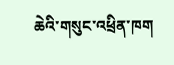ཆེའི་གསུང་འཕྲིན་ཁག